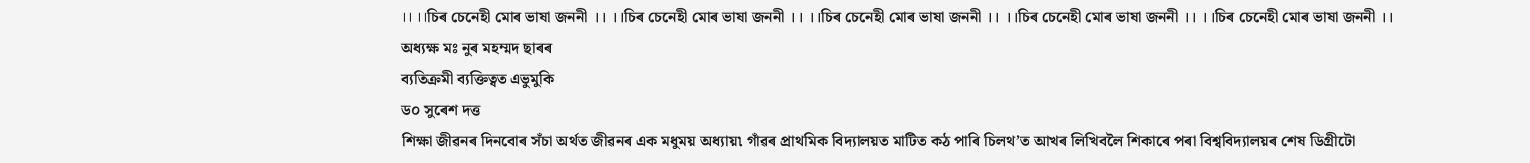।। ।।চিৰ চেনেহী মোৰ ভাষা জননী ।। ।।চিৰ চেনেহী মোৰ ভাষা জননী ।। ।।চিৰ চেনেহী মোৰ ভাষা জননী ।। ।।চিৰ চেনেহী মোৰ ভাষা জননী ।। ।।চিৰ চেনেহী মোৰ ভাষা জননী ।।
অধ্যক্ষ মঃ নুৰ মহম্মদ ছাৰৰ
ব্যতিক্ৰমী ব্যক্তিত্বত এভুমুকি
ড০ সুৰেশ দত্ত
শিক্ষা জীৱনৰ দিনবোৰ সঁচা অৰ্থত জীৱনৰ এক মধুময় অধ্যায়৷ গাঁৱৰ প্ৰাথমিক বিদ্যালয়ত মাটিত কঠ পাৰি চিলথ’ত আখৰ লিখিবলৈ শিকাৰে পৰা বিশ্ববিদ্যালয়ৰ শেষ ডিগ্ৰীটো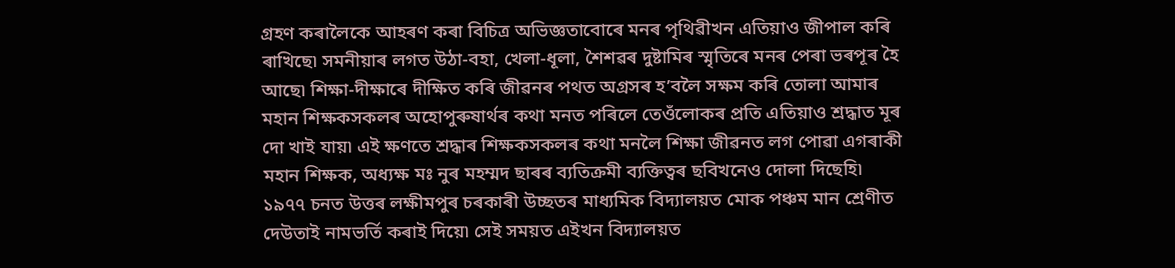গ্ৰহণ কৰালৈকে আহৰণ কৰা বিচিত্ৰ অভিজ্ঞতাবোৰে মনৰ পৃথিৱীখন এতিয়াও জীপাল কৰি ৰাখিছে৷ সমনীয়াৰ লগত উঠা-বহা, খেলা-ধূলা, শৈশৱৰ দুষ্টামিৰ স্মৃতিৰে মনৰ পেৰা ভৰপূৰ হৈ আছে৷ শিক্ষা-দীক্ষাৰে দীক্ষিত কৰি জীৱনৰ পথত অগ্ৰসৰ হ’বলৈ সক্ষম কৰি তোলা আমাৰ মহান শিক্ষকসকলৰ অহোপুৰুষাৰ্থৰ কথা মনত পৰিলে তেওঁলোকৰ প্ৰতি এতিয়াও শ্ৰদ্ধাত মূৰ দো খাই যায়৷ এই ক্ষণতে শ্ৰদ্ধাৰ শিক্ষকসকলৰ কথা মনলৈ শিক্ষা জীৱনত লগ পোৱা এগৰাকী মহান শিক্ষক, অধ্যক্ষ মঃ নুৰ মহম্মদ ছাৰৰ ব্যতিক্ৰমী ব্যক্তিত্বৰ ছবিখনেও দোলা দিছেহি৷
১৯৭৭ চনত উত্তৰ লক্ষীমপুৰ চৰকাৰী উচ্ছতৰ মাধ্যমিক বিদ্যালয়ত মোক পঞ্চম মান শ্ৰেণীত দেউতাই নামভৰ্তি কৰাই দিয়ে৷ সেই সময়ত এইখন বিদ্যালয়ত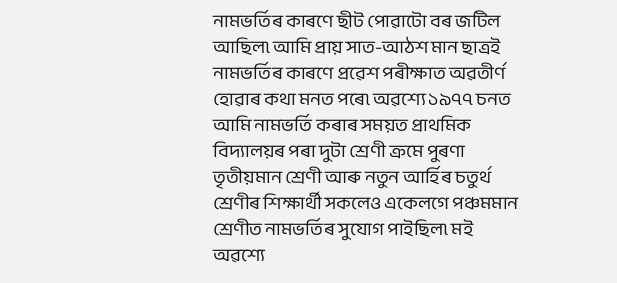নামভৰ্তিৰ কাৰণে ছীট পোৱাটো বৰ জটিল আছিল৷ আমি প্ৰায় সাত-আঠশ মান ছাত্ৰই নামভৰ্তিৰ কাৰণে প্ৰৱেশ পৰীক্ষাত অৱতীৰ্ণ হোৱাৰ কথা মনত পৰে৷ অৱশ্যে ১৯৭৭ চনত আমি নামভৰ্তি কৰাৰ সময়ত প্ৰাথমিক বিদ্যালয়ৰ পৰা দুটা শ্ৰেণী ক্ৰমে পুৰণা তৃতীয়মান শ্ৰেণী আৰু নতুন আৰ্হিৰ চতুৰ্থ শ্ৰেণীৰ শিক্ষাৰ্থী সকলেও একেলগে পঞ্চমমান শ্ৰেণীত নামভৰ্তিৰ সুযোগ পাইছিল৷ মই অৱশ্যে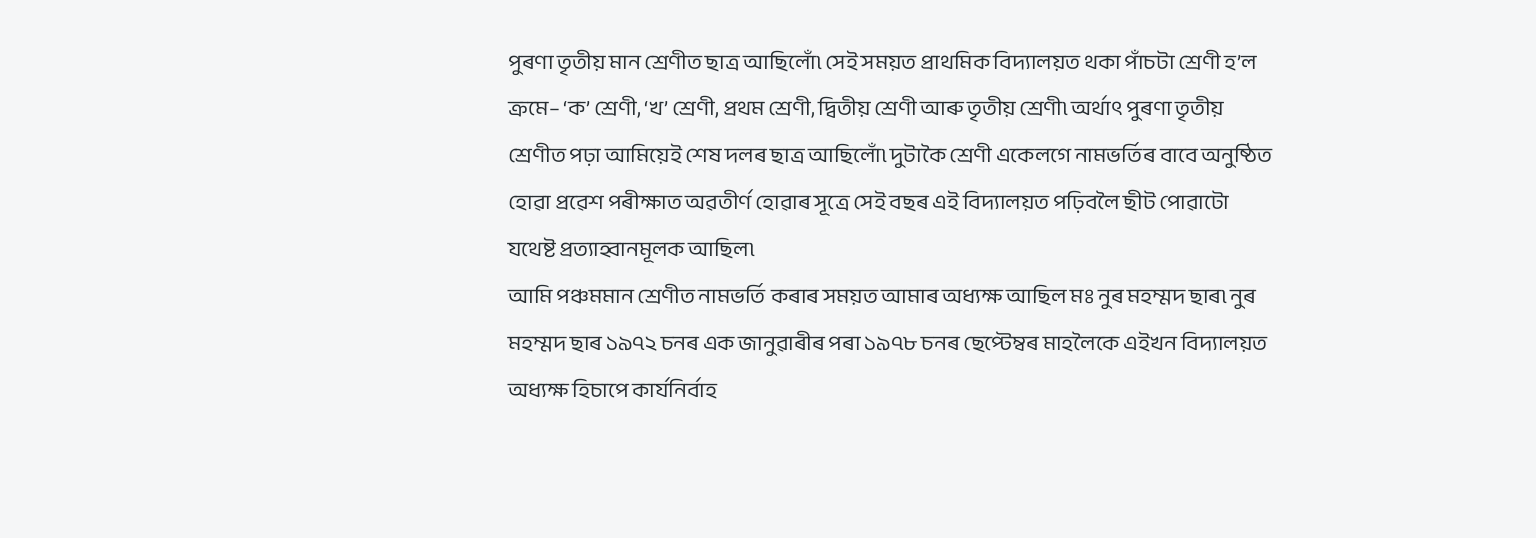পুৰণা তৃতীয় মান শ্ৰেণীত ছাত্ৰ আছিলোঁ৷ সেই সময়ত প্ৰাথমিক বিদ্যালয়ত থকা পাঁচটা শ্ৰেণী হ’ল ক্ৰমে– ‘ক’ শ্ৰেণী, ‘খ’ শ্ৰেণী, প্ৰথম শ্ৰেণী, দ্বিতীয় শ্ৰেণী আৰু তৃতীয় শ্ৰেণী৷ অৰ্থাৎ পুৰণা তৃতীয় শ্ৰেণীত পঢ়া আমিয়েই শেষ দলৰ ছাত্ৰ আছিলোঁ৷ দুটাকৈ শ্ৰেণী একেলগে নামভৰ্তিৰ বাবে অনুষ্ঠিত হোৱা প্ৰৱেশ পৰীক্ষাত অৱতীৰ্ণ হোৱাৰ সূত্ৰে সেই বছৰ এই বিদ্যালয়ত পঢ়িবলৈ ছীট পোৱাটো যথেষ্ট প্ৰত্যাহ্বানমূলক আছিল৷
আমি পঞ্চমমান শ্ৰেণীত নামভৰ্তি কৰাৰ সময়ত আমাৰ অধ্যক্ষ আছিল মঃ নুৰ মহম্মদ ছাৰ৷ নুৰ মহম্মদ ছাৰ ১৯৭২ চনৰ এক জানুৱাৰীৰ পৰা ১৯৭৮ চনৰ ছেপ্টেম্বৰ মাহলৈকে এইখন বিদ্যালয়ত অধ্যক্ষ হিচাপে কাৰ্যনিৰ্বাহ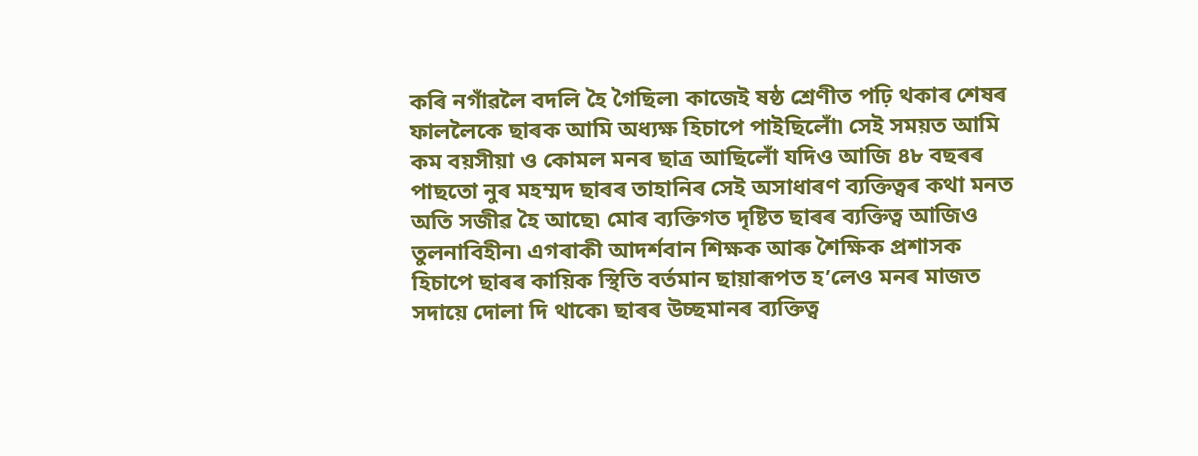কৰি নগাঁৱলৈ বদলি হৈ গৈছিল৷ কাজেই ষষ্ঠ শ্ৰেণীত পঢ়ি থকাৰ শেষৰ ফাললৈকে ছাৰক আমি অধ্যক্ষ হিচাপে পাইছিলোঁ৷ সেই সময়ত আমি কম বয়সীয়া ও কোমল মনৰ ছাত্ৰ আছিলোঁ যদিও আজি ৪৮ বছৰৰ পাছতো নুৰ মহম্মদ ছাৰৰ তাহানিৰ সেই অসাধাৰণ ব্যক্তিত্বৰ কথা মনত অতি সজীৱ হৈ আছে৷ মোৰ ব্যক্তিগত দৃষ্টিত ছাৰৰ ব্যক্তিত্ব আজিও তুলনাবিহীন৷ এগৰাকী আদৰ্শবান শিক্ষক আৰু শৈক্ষিক প্ৰশাসক হিচাপে ছাৰৰ কায়িক স্থিতি বৰ্তমান ছায়াৰূপত হ’লেও মনৰ মাজত সদায়ে দোলা দি থাকে৷ ছাৰৰ উচ্ছমানৰ ব্যক্তিত্ব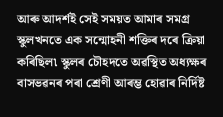আৰু আদৰ্শই সেই সময়ত আমাৰ সমগ্ৰ স্কুলখনতে এক সন্মোহনী শক্তিৰ দৰে ক্ৰিয়া কৰিছিল৷ স্কুলৰ চৌহদতে অৱস্থিত অধ্যক্ষৰ বাসভৱনৰ পৰা শ্ৰেণী আৰম্ভ হোৱাৰ নিৰ্দিষ্ট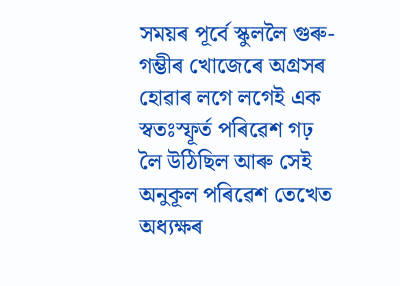সময়ৰ পূৰ্বে স্কুললৈ গুৰু-গম্ভীৰ খোজেৰে অগ্ৰসৰ হোৱাৰ লগে লগেই এক স্বতঃস্ফূৰ্ত পৰিৱেশ গঢ় লৈ উঠিছিল আৰু সেই অনুকূল পৰিৱেশ তেখেত অধ্যক্ষৰ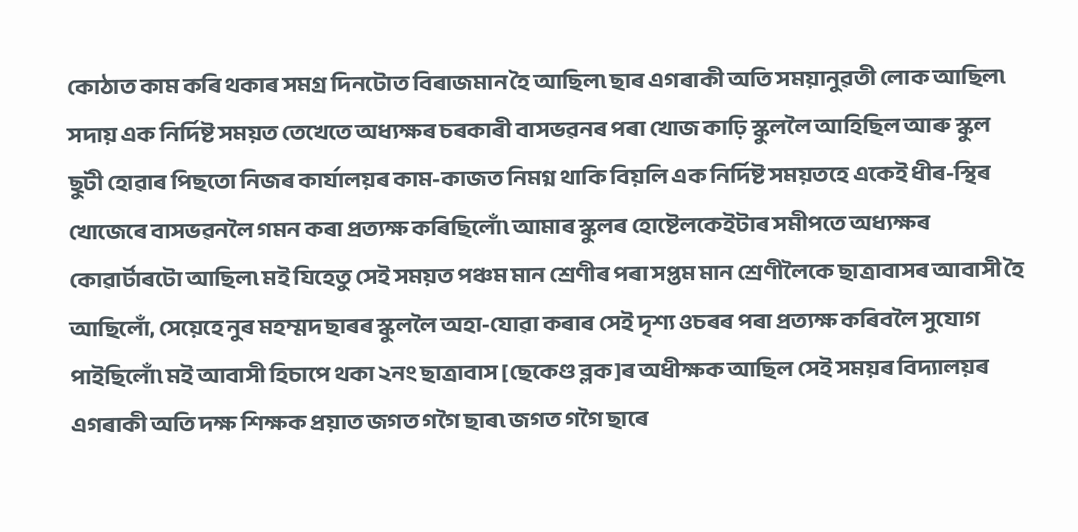কোঠাত কাম কৰি থকাৰ সমগ্ৰ দিনটোত বিৰাজমান হৈ আছিল৷ ছাৰ এগৰাকী অতি সময়ানুৱতী লোক আছিল৷ সদায় এক নিৰ্দিষ্ট সময়ত তেখেতে অধ্যক্ষৰ চৰকাৰী বাসভৱনৰ পৰা খোজ কাঢ়ি স্কুললৈ আহিছিল আৰু স্কুল ছুটী হোৱাৰ পিছতো নিজৰ কাৰ্যালয়ৰ কাম-কাজত নিমগ্ন থাকি বিয়লি এক নিৰ্দিষ্ট সময়তহে একেই ধীৰ-স্থিৰ খোজেৰে বাসভৱনলৈ গমন কৰা প্ৰত্যক্ষ কৰিছিলোঁ৷ আমাৰ স্কুলৰ হোষ্টেলকেইটাৰ সমীপতে অধ্যক্ষৰ কোৱাৰ্টাৰটো আছিল৷ মই যিহেতু সেই সময়ত পঞ্চম মান শ্ৰেণীৰ পৰা সপ্তম মান শ্ৰেণীলৈকে ছাত্ৰাবাসৰ আবাসী হৈ আছিলোঁ, সেয়েহে নুৰ মহম্মদ ছাৰৰ স্কুললৈ অহা-যোৱা কৰাৰ সেই দৃশ্য ওচৰৰ পৰা প্ৰত্যক্ষ কৰিবলৈ সুযোগ পাইছিলোঁ৷ মই আবাসী হিচাপে থকা ২নং ছাত্ৰাবাস [ছেকেণ্ড ব্লক]ৰ অধীক্ষক আছিল সেই সময়ৰ বিদ্যালয়ৰ এগৰাকী অতি দক্ষ শিক্ষক প্ৰয়াত জগত গগৈ ছাৰ৷ জগত গগৈ ছাৰে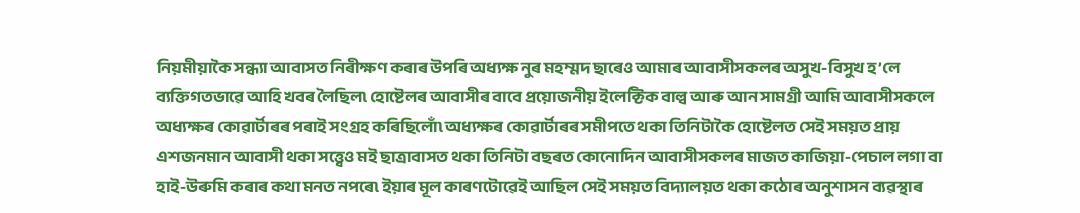নিয়মীয়াকৈ সন্ধ্যা আবাসত নিৰীক্ষণ কৰাৰ উপৰি অধ্যক্ষ নুৰ মহম্মদ ছাৰেও আমাৰ আবাসীসকলৰ অসুখ-বিসুখ হ’লে ব্যক্তিগতভাৱে আহি খবৰ লৈছিল৷ হোষ্টেলৰ আবাসীৰ বাবে প্ৰয়োজনীয় ইলেক্টিক বাল্ব আৰু আন সামগ্ৰী আমি আবাসীসকলে অধ্যক্ষৰ কোৱাৰ্টাৰৰ পৰাই সংগ্ৰহ কৰিছিলোঁ৷ অধ্যক্ষৰ কোৱাৰ্টাৰৰ সমীপতে থকা তিনিটাকৈ হোষ্টেলত সেই সময়ত প্ৰায় এশজনমান আবাসী থকা সত্ত্বেও মই ছাত্ৰাবাসত থকা তিনিটা বছৰত কোনোদিন আবাসীসকলৰ মাজত কাজিয়া-পেচাল লগা বা হাই-উৰুমি কৰাৰ কথা মনত নপৰে৷ ইয়াৰ মূল কাৰণটোৱেই আছিল সেই সময়ত বিদ্যালয়ত থকা কঠোৰ অনুশাসন ব্যৱস্থাৰ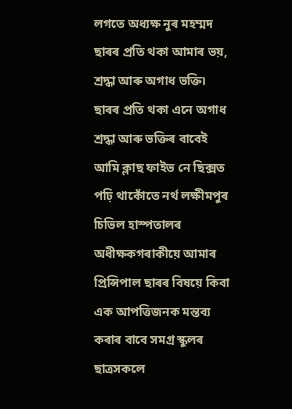লগতে অধ্যক্ষ নুৰ মহম্মদ ছাৰৰ প্ৰতি থকা আমাৰ ভয়, শ্ৰদ্ধা আৰু অগাধ ভক্তি৷ ছাৰৰ প্ৰতি থকা এনে অগাধ শ্ৰদ্ধা আৰু ভক্তিৰ বাবেই আমি ক্লাছ ফাইভ নে ছিক্সত পঢ়ি থাকোঁতে নৰ্থ লক্ষীমপুৰ চিভিল হাস্পতালৰ অধীক্ষকগৰাকীয়ে আমাৰ প্ৰিন্সিপাল ছাৰৰ বিষয়ে কিবা এক আপত্তিজনক মন্তব্য কৰাৰ বাবে সমগ্ৰ স্কুলৰ ছাত্ৰসকলে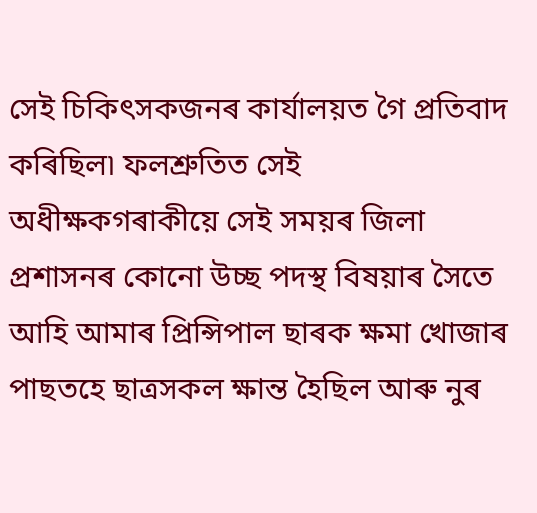সেই চিকিৎসকজনৰ কাৰ্যালয়ত গৈ প্ৰতিবাদ কৰিছিল৷ ফলশ্ৰুতিত সেই অধীক্ষকগৰাকীয়ে সেই সময়ৰ জিলা প্ৰশাসনৰ কোনো উচ্ছ পদস্থ বিষয়াৰ সৈতে আহি আমাৰ প্ৰিন্সিপাল ছাৰক ক্ষমা খোজাৰ পাছতহে ছাত্ৰসকল ক্ষান্ত হৈছিল আৰু নুৰ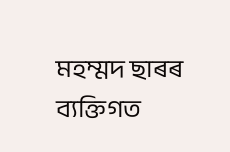মহম্মদ ছাৰৰ ব্যক্তিগত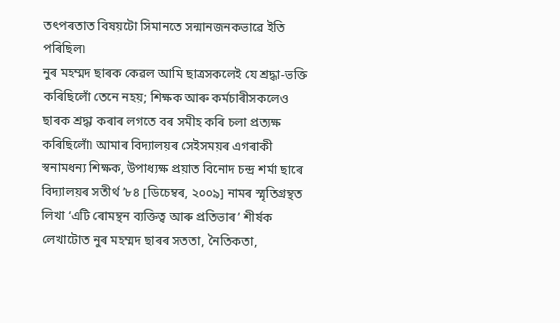তৎপৰতাত বিষয়টো সিমানতে সন্মানজনকভাৱে ইতি পৰিছিল৷
নুৰ মহম্মদ ছাৰক কেৱল আমি ছাত্ৰসকলেই যে শ্ৰদ্ধা-ভক্তি কৰিছিলোঁ তেনে নহয়; শিক্ষক আৰু কৰ্মচাৰীসকলেও ছাৰক শ্ৰদ্ধা কৰাৰ লগতে বৰ সমীহ কৰি চলা প্ৰত্যক্ষ কৰিছিলোঁ৷ আমাৰ বিদ্যালয়ৰ সেইসময়ৰ এগৰাকী স্বনামধন্য শিক্ষক, উপাধ্যক্ষ প্ৰয়াত বিনোদ চন্দ্ৰ শৰ্মা ছাৰে বিদ্যালয়ৰ সতীৰ্থ ’৮৪ [ডিচেম্বৰ, ২০০৯] নামৰ স্মৃতিগ্ৰন্থত লিখা ‘এটি ৰোমন্থন ব্যক্তিত্ব আৰু প্ৰতিভাৰ’ শীৰ্ষক লেখাটোত নুৰ মহম্মদ ছাৰৰ সততা, নৈতিকতা,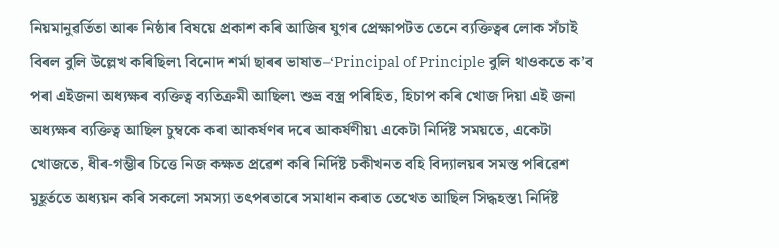নিয়মানুৱৰ্তিতা আৰু নিষ্ঠাৰ বিষয়ে প্ৰকাশ কৰি আজিৰ যুগৰ প্ৰেক্ষাপটত তেনে ব্যক্তিত্বৰ লোক সঁচাই বিৰল বুলি উল্লেখ কৰিছিল৷ বিনোদ শৰ্মা ছাৰৰ ভাষাত–‘Principal of Principle বুলি থাওকতে ক’ব পৰা এইজনা অধ্যক্ষৰ ব্যক্তিত্ব ব্যতিক্ৰমী আছিল৷ শুভ্ৰ বস্ত্ৰ পৰিহিত, হিচাপ কৰি খোজ দিয়া এই জনা অধ্যক্ষৰ ব্যক্তিত্ব আছিল চুম্বকে কৰা আকৰ্ষণৰ দৰে আকৰ্ষণীয়৷ একেটা নিৰ্দিষ্ট সময়তে, একেটা খোজতে, ধীৰ-গম্ভীৰ চিত্তে নিজ কক্ষত প্ৰৱেশ কৰি নিৰ্দিষ্ট চকীখনত বহি বিদ্যালয়ৰ সমস্ত পৰিৱেশ মুহূৰ্ততে অধ্যয়ন কৰি সকলো সমস্যা তৎপৰতাৰে সমাধান কৰাত তেখেত আছিল সিদ্ধহস্ত৷ নিৰ্দিষ্ট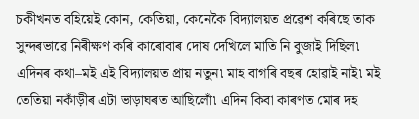চকীখনত বহিয়েই কোন, কেতিয়া, কেনেকৈ বিদ্যালয়ত প্ৰৱেশ কৰিছে তাক সুন্দৰভাৱে নিৰীক্ষণ কৰি কাৰোবাৰ দোষ দেখিলে মাতি নি বুজাই দিছিল৷ এদিনৰ কথা–মই এই বিদ্যালয়ত প্ৰায় নতুন৷ মাহ বাগৰি বছৰ হোৱাই নাই৷ মই তেতিয়া নকাঁড়ীৰ এটা ভাড়াঘৰত আছিলোঁ৷ এদিন কিবা কাৰণত মোৰ দহ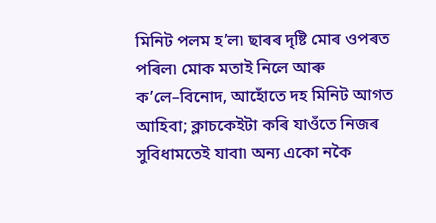মিনিট পলম হ’ল৷ ছাৰৰ দৃষ্টি মোৰ ওপৰত পৰিল৷ মোক মতাই নিলে আৰু ক’লে–বিনোদ, আহোঁতে দহ মিনিট আগত আহিবা; ক্লাচকেইটা কৰি যাওঁতে নিজৰ সুবিধামতেই যাবা৷ অন্য একো নকৈ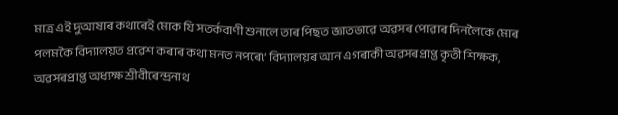মাত্ৰ এই দুআষাৰ কথাৰেই মোক যি সতৰ্কবাণী শুনালে তাৰ পিছত জ্ঞাতভাৱে অৱসৰ পোৱাৰ দিনলৈকে মোৰ পলমকৈ বিদ্যালয়ত প্ৰৱেশ কৰাৰ কথা মনত নপৰে৷’ বিদ্যালয়ৰ আন এগৰাকী অৱসৰপ্ৰাপ্ত কৃতী শিক্ষক, অৱসৰপ্ৰাপ্ত অধ্যক্ষ শ্ৰীবীৰেন্দ্ৰনাথ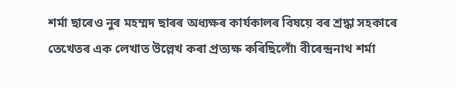শৰ্মা ছাৰেও নুৰ মহম্মদ ছাৰৰ অধ্যক্ষৰ কাৰ্যকালৰ বিষয়ে বৰ শ্ৰদ্ধা সহকাৰে তেখেতৰ এক লেখাত উল্লেখ কৰা প্ৰত্যক্ষ কৰিছিলোঁ৷ বীৰেন্দ্ৰনাথ শৰ্মা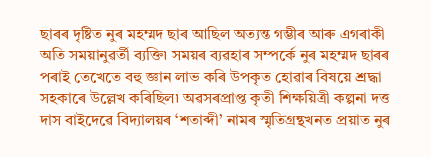ছাৰৰ দৃষ্টিত নুৰ মহম্মদ ছাৰ আছিল অত্যন্ত গম্ভীৰ আৰু এগৰাকী অতি সময়ানুৱৰ্তী ব্যক্তি৷ সময়ৰ ব্যৱহাৰ সম্পৰ্কে নুৰ মহম্মদ ছাৰৰ পৰাই তেখেতে বহু জ্ঞান লাভ কৰি উপকৃত হোৱাৰ বিষয়ে শ্ৰদ্ধা সহকাৰে উল্লেখ কৰিছিল৷ অৱসৰপ্ৰাপ্ত কৃতী শিক্ষয়িত্ৰী কল্পনা দত্ত দাস বাইদেৱে বিদ্যালয়ৰ ‘শতাব্দী’ নামৰ স্মৃতিগ্ৰন্থখনত প্ৰয়াত নুৰ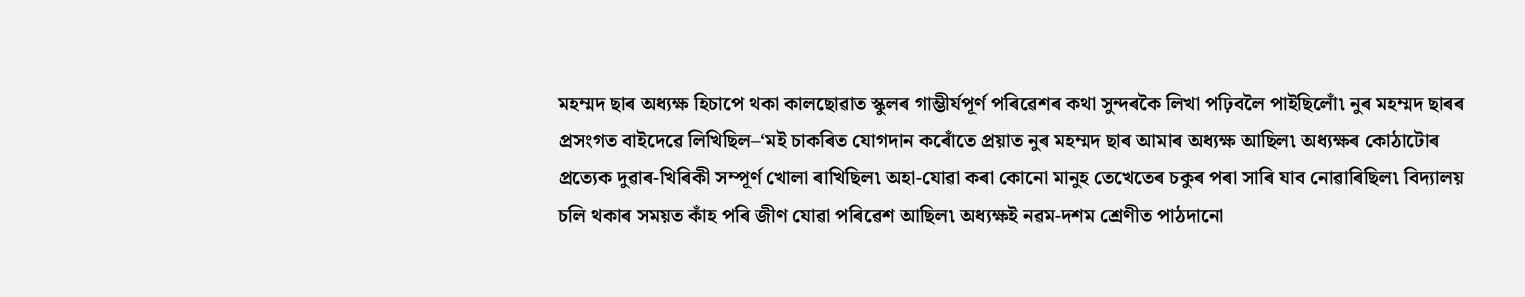মহম্মদ ছাৰ অধ্যক্ষ হিচাপে থকা কালছোৱাত স্কুলৰ গাম্ভীৰ্যপূৰ্ণ পৰিৱেশৰ কথা সুন্দৰকৈ লিখা পঢ়িবলৈ পাইছিলোঁ৷ নুৰ মহম্মদ ছাৰৰ প্ৰসংগত বাইদেৱে লিখিছিল–‘মই চাকৰিত যোগদান কৰোঁতে প্ৰয়াত নুৰ মহম্মদ ছাৰ আমাৰ অধ্যক্ষ আছিল৷ অধ্যক্ষৰ কোঠাটোৰ প্ৰত্যেক দুৱাৰ-খিৰিকী সম্পূৰ্ণ খোলা ৰাখিছিল৷ অহা-যোৱা কৰা কোনো মানুহ তেখেতেৰ চকুৰ পৰা সাৰি যাব নোৱাৰিছিল৷ বিদ্যালয় চলি থকাৰ সময়ত কাঁহ পৰি জীণ যোৱা পৰিৱেশ আছিল৷ অধ্যক্ষই নৱম-দশম শ্ৰেণীত পাঠদানো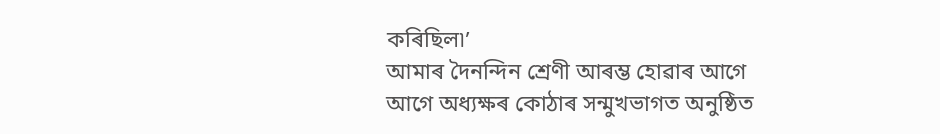কৰিছিল৷’
আমাৰ দৈনন্দিন শ্ৰেণী আৰম্ভ হোৱাৰ আগে আগে অধ্যক্ষৰ কোঠাৰ সন্মুখভাগত অনুষ্ঠিত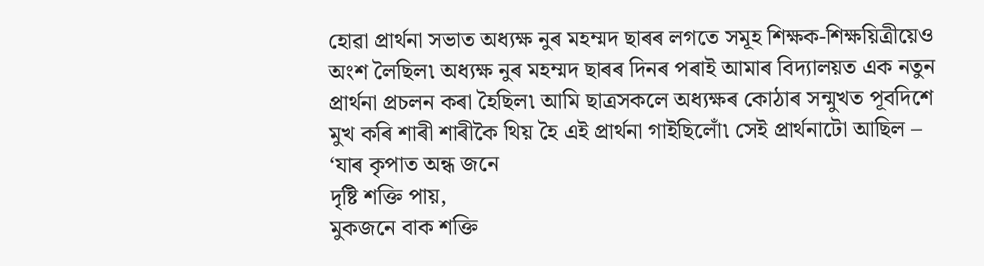হোৱা প্ৰাৰ্থনা সভাত অধ্যক্ষ নুৰ মহম্মদ ছাৰৰ লগতে সমূহ শিক্ষক-শিক্ষয়িত্ৰীয়েও অংশ লৈছিল৷ অধ্যক্ষ নুৰ মহম্মদ ছাৰৰ দিনৰ পৰাই আমাৰ বিদ্যালয়ত এক নতুন প্ৰাৰ্থনা প্ৰচলন কৰা হৈছিল৷ আমি ছাত্ৰসকলে অধ্যক্ষৰ কোঠাৰ সন্মুখত পূবদিশে মুখ কৰি শাৰী শাৰীকৈ থিয় হৈ এই প্ৰাৰ্থনা গাইছিলোঁ৷ সেই প্ৰাৰ্থনাটো আছিল –
‘যাৰ কৃপাত অন্ধ জনে
দৃষ্টি শক্তি পায়,
মুকজনে বাক শক্তি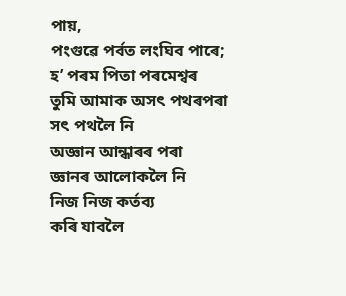পায়,
পংগুৱে পৰ্বত লংঘিব পাৰে;
হ’ পৰম পিতা পৰমেশ্বৰ
তুমি আমাক অসৎ পথৰপৰা
সৎ পথলৈ নি
অজ্ঞান আন্ধাৰৰ পৰা
জ্ঞানৰ আলোকলৈ নি
নিজ নিজ কৰ্তব্য
কৰি যাবলৈ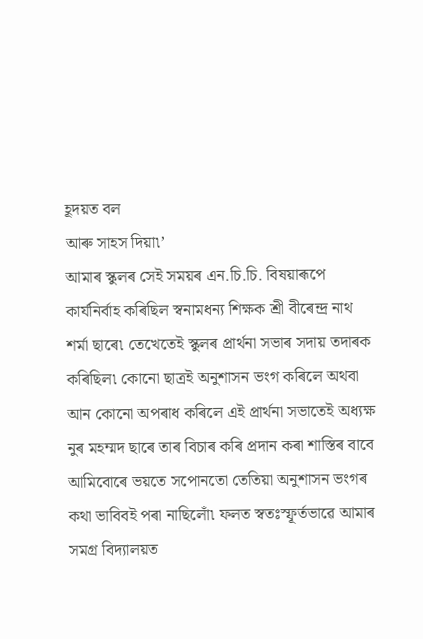হূদয়ত বল
আৰু সাহস দিয়া৷’
আমাৰ স্কুলৰ সেই সময়ৰ এন.চি.চি. বিষয়াৰূপে কাৰ্যনিৰ্বাহ কৰিছিল স্বনামধন্য শিক্ষক শ্ৰী বীৰেন্দ্ৰ নাথ শৰ্মা ছাৰে৷ তেখেতেই স্কুলৰ প্ৰাৰ্থনা সভাৰ সদায় তদাৰক কৰিছিল৷ কোনো ছাত্ৰই অনুশাসন ভংগ কৰিলে অথবা আন কোনো অপৰাধ কৰিলে এই প্ৰাৰ্থনা সভাতেই অধ্যক্ষ নুৰ মহম্মদ ছাৰে তাৰ বিচাৰ কৰি প্ৰদান কৰা শাস্তিৰ বাবে আমিবোৰে ভয়তে সপোনতো তেতিয়া অনুশাসন ভংগৰ কথা ভাবিবই পৰা নাছিলোঁ৷ ফলত স্বতঃস্ফূৰ্তভাৱে আমাৰ সমগ্ৰ বিদ্যালয়ত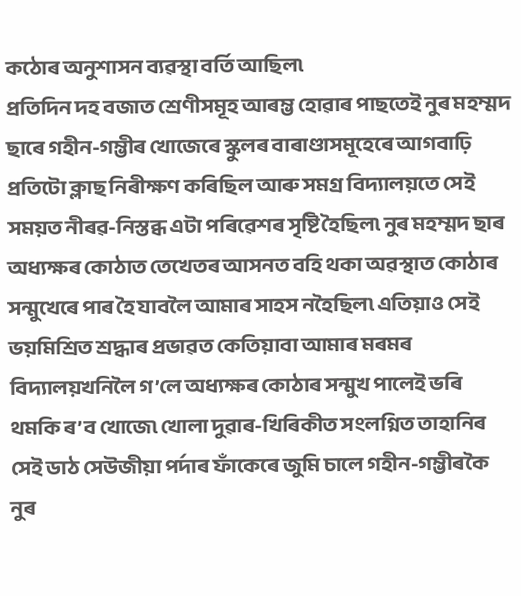কঠোৰ অনুশাসন ব্যৱস্থা বৰ্তি আছিল৷
প্ৰতিদিন দহ বজাত শ্ৰেণীসমূহ আৰম্ভ হোৱাৰ পাছতেই নুৰ মহম্মদ ছাৰে গহীন-গম্ভীৰ খোজেৰে স্কুলৰ বাৰাণ্ডাসমূহেৰে আগবাঢ়ি প্ৰতিটো ক্লাছ নিৰীক্ষণ কৰিছিল আৰু সমগ্ৰ বিদ্যালয়তে সেই সময়ত নীৰৱ-নিস্তব্ধ এটা পৰিৱেশৰ সৃষ্টি হৈছিল৷ নুৰ মহম্মদ ছাৰ অধ্যক্ষৰ কোঠাত তেখেতৰ আসনত বহি থকা অৱস্থাত কোঠাৰ সন্মুখেৰে পাৰ হৈ যাবলৈ আমাৰ সাহস নহৈছিল৷ এতিয়াও সেই ভয়মিশ্ৰিত শ্ৰদ্ধাৰ প্ৰভাৱত কেতিয়াবা আমাৰ মৰমৰ বিদ্যালয়খনিলৈ গ’লে অধ্যক্ষৰ কোঠাৰ সন্মুখ পালেই ভৰি থমকি ৰ’ব খোজে৷ খোলা দুৱাৰ-খিৰিকীত সংলগ্নিত তাহানিৰ সেই ডাঠ সেউজীয়া পৰ্দাৰ ফাঁকেৰে জুমি চালে গহীন-গম্ভীৰকৈ নুৰ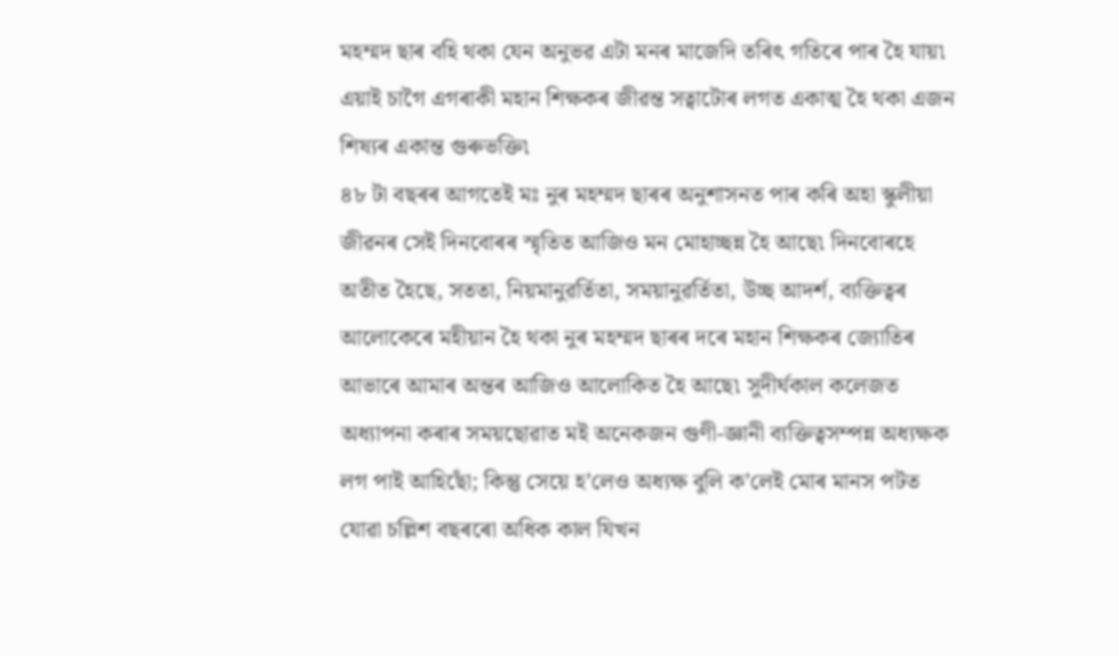মহম্মদ ছাৰ বহি থকা যেন অনুভৱ এটা মনৰ মাজেদি তৰিৎ গতিৰে পাৰ হৈ যায়৷ এয়াই চাগৈ এগৰাকী মহান শিক্ষকৰ জীৱন্ত সত্বাটোৰ লগত একাত্ম হৈ থকা এজন শিষ্যৰ একান্ত গুৰুভক্তি৷
৪৮ টা বছৰৰ আগতেই মঃ নুৰ মহম্মদ ছাৰৰ অনুশাসনত পাৰ কৰি অহা স্কুলীয়া জীৱনৰ সেই দিনবোৰৰ স্মৃতিত আজিও মন মোহাচ্ছন্ন হৈ আছে৷ দিনবোৰহে অতীত হৈছে, সততা, নিয়মানুৱৰ্তিতা, সময়ানুৱৰ্তিতা, উচ্ছ আদৰ্শ, ব্যক্তিত্বৰ আলোকেৰে মহীয়ান হৈ থকা নুৰ মহম্মদ ছাৰৰ দৰে মহান শিক্ষকৰ জ্যোতিৰ আভাৰে আমাৰ অন্তৰ আজিও আলোকিত হৈ আছে৷ সুদীৰ্ঘকাল কলেজত অধ্যাপনা কৰাৰ সময়ছোৱাত মই অনেকজন গুণী-জ্ঞানী ব্যক্তিত্বসম্পন্ন অধ্যক্ষক লগ পাই আহিছোঁ; কিন্তু সেয়ে হ’লেও অধ্যক্ষ বুলি ক’লেই মোৰ মানস পটত যোৱা চল্লিশ বছৰৰো অধিক কাল যিখন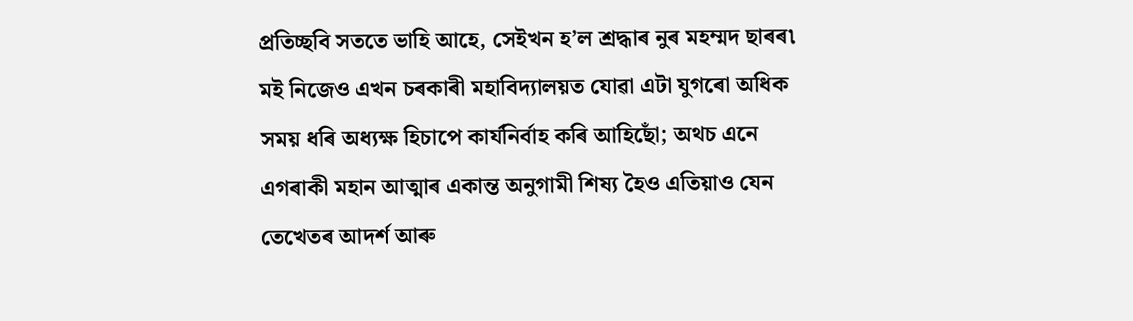প্ৰতিচ্ছবি সততে ভাহি আহে, সেইখন হ’ল শ্ৰদ্ধাৰ নুৰ মহম্মদ ছাৰৰ৷ মই নিজেও এখন চৰকাৰী মহাবিদ্যালয়ত যোৱা এটা যুগৰো অধিক সময় ধৰি অধ্যক্ষ হিচাপে কাৰ্যনিৰ্বাহ কৰি আহিছোঁ; অথচ এনে এগৰাকী মহান আত্মাৰ একান্ত অনুগামী শিষ্য হৈও এতিয়াও যেন তেখেতৰ আদৰ্শ আৰু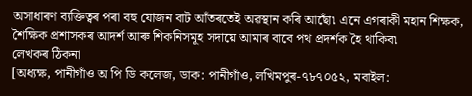অসাধাৰণ ব্যক্তিত্বৰ পৰা বহু যোজন বাট আঁতৰতেই অৱস্থান কৰি আছোঁ৷ এনে এগৰাকী মহান শিক্ষক, শৈক্ষিক প্ৰশাসকৰ আদৰ্শ আৰু শিকনিসমূহ সদায়ে আমাৰ বাবে পথ প্ৰদৰ্শক হৈ থাকিব৷
লেখকৰ ঠিকনা
[অধ্যক্ষ, পানীগাঁও অ পি ডি কলেজ, ডাক: পানীগাঁও, লখিমপুৰ-৭৮৭০৫২, মবাইল: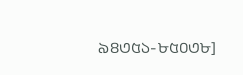৯৪৩৫১-৮৫০৩৮]